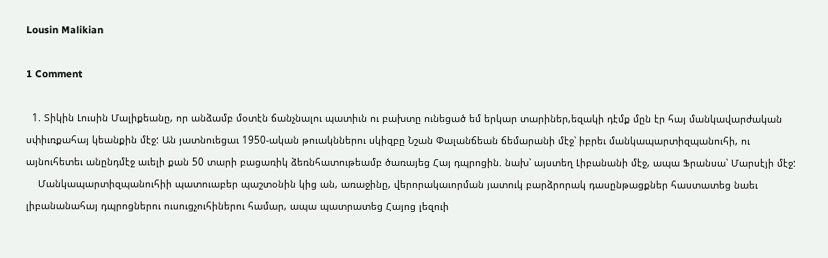Lousin Malikian

1 Comment

  1. Տիկին Լուսին Մալիքեանը, որ անձամբ մօտէն ճանչնալու պատիւն ու բախտը ունեցած եմ երկար տարիներ,եզակի դէմք մըն էր հայ մանկավարժական սփիւռքահայ կեանքին մէջ: Ան յատնուեցաւ 1950-ական թուակններու սկիզբը Նշան Փալանճեան ճեմարանի մէջ՝ իբրեւ մանկապարտիզպանուհի, ու այնուհետեւ անընդմէջ աւելի քան 50 տարի բացառիկ ձեռնհատութեամբ ծառայեց Հայ դպրոցին. նախ՝ այստեղ Լիբանանի մէջ, ապա Ֆրանսա՝ Մարսէյի մէջ:
    Մանկապարտիզպանուհիի պատուաբեր պաշտօնին կից ան, առաջինը, վերորակաւորման յատուկ բարձրորակ դասընթացքներ հաստատեց նաեւ լիբանանահայ դպրոցներու ուսուցչուհիներու համար, ապա պատրատեց Հայոց լեզուի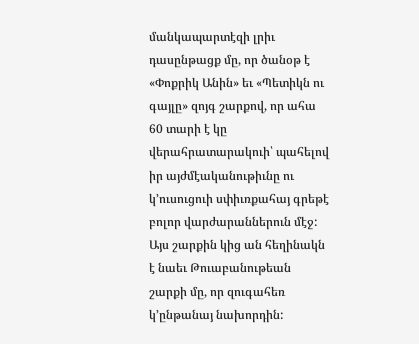մանկապարտէզի լրիւ դասընթացք մը, որ ծանօթ է «Փոքրիկ Անին» եւ «Պետիկն ու գայլը» զոյգ շարքով, որ ահա 60 տարի է կը վերահրատարակուի՝ պահելով իր այժմէականութիւնը ու կ’ուսուցուի սփիւռքահայ գրեթէ բոլոր վարժարաններուն մէջ: Այս շարքին կից ան հեղինակն է նաեւ Թուաբանութեան շարքի մը, որ զուգահեռ կ’ընթանայ նախորդին: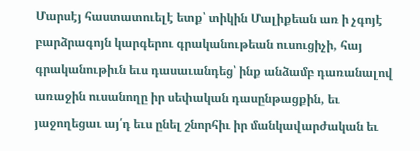Մարսէյ հաստատուելէ ետք՝ տիկին Մալիքեան առ ի չգոյէ բարձրագոյն կարգերու գրականութեան ուսուցիչի, հայ գրականութիւն եւս դասաւանդեց՝ ինք անձամբ դառանալով առաջին ուսանողը իր սեփական դասընթացքին, եւ յաջողեցաւ այ՛դ եւս ընել շնորհիւ իր մանկավարժական եւ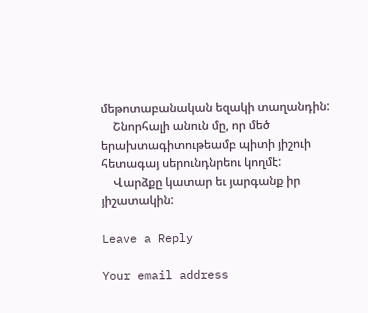մեթոտաբանական եզակի տաղանդին:
    Շնորհալի անուն մը, որ մեծ երախտագիտութեամբ պիտի յիշուի հետագայ սերունդնրեու կողմէ:
    Վարձքը կատար եւ յարգանք իր յիշատակին:

Leave a Reply

Your email address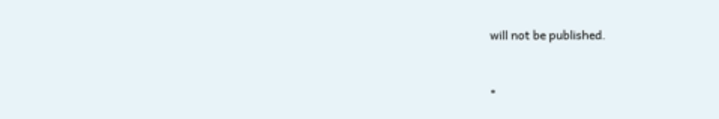will not be published.


*